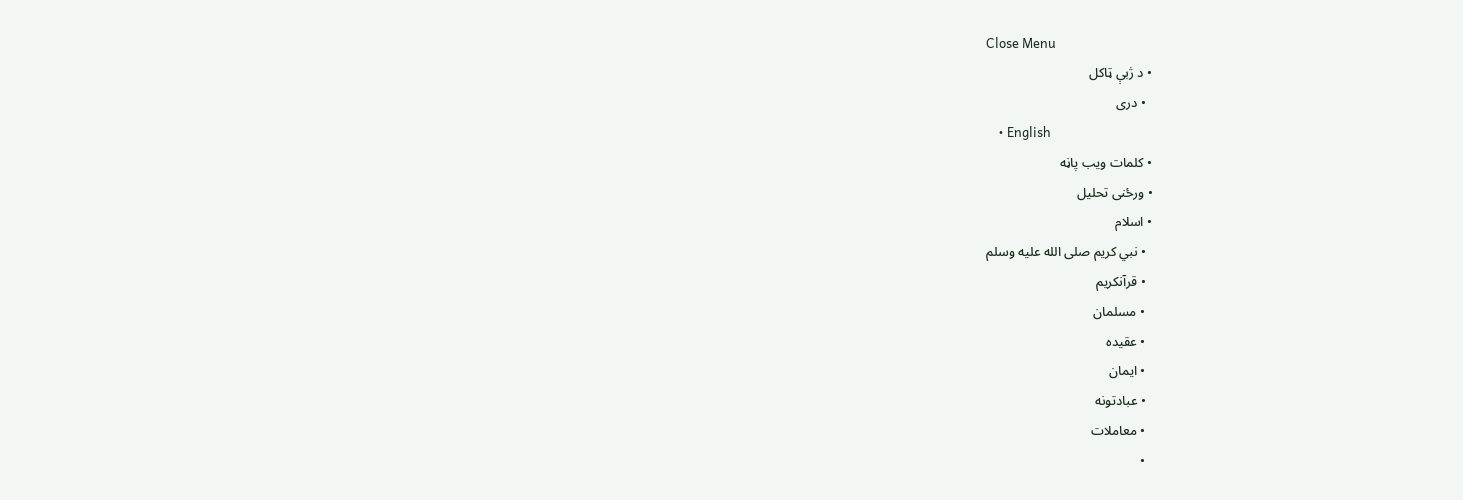Close Menu
  • د ژبې ټاکل
    • دری
    • English
  • کلمات ويب پاڼه
  • ورځنی تحلیل
  • اسلام
    • نبي کریم صلى الله عليه وسلم
    • قرآنکریم
    • مسلمان
    • عقیده
    • ایمان
    • عبادتونه
    • معاملات
    •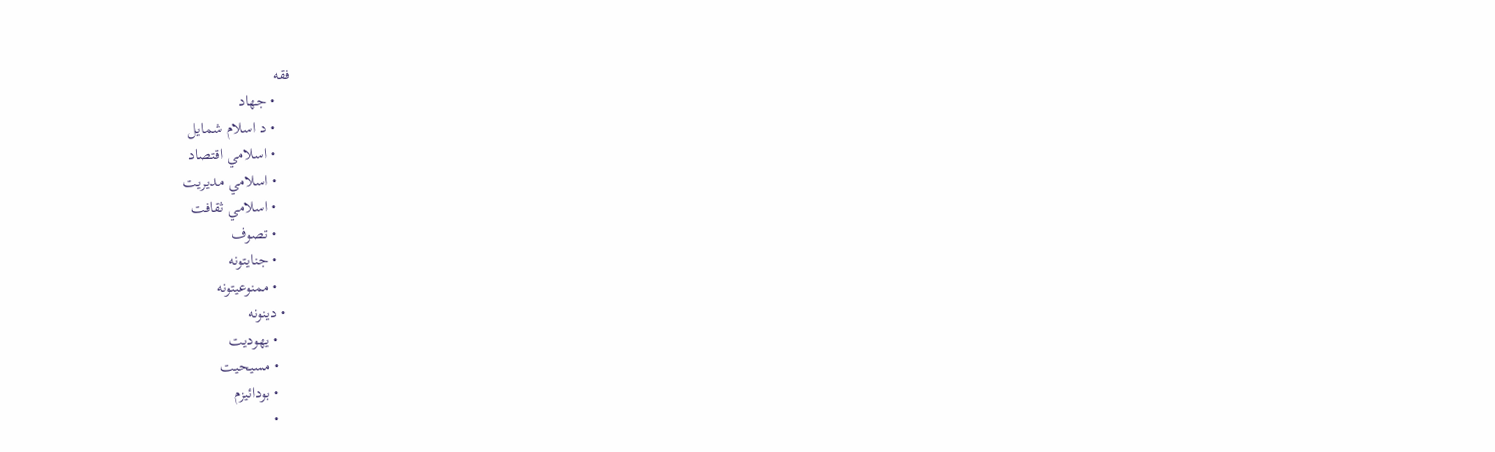فقه
    • جهاد
    • د اسلام شمایل
    • اسلامي اقتصاد
    • اسلامي مدیریت
    • اسلامي ثقافت
    • تصوف
    • جنایتونه
    • ممنوعیتونه
  • دینونه
    • یهودیت
    • مسیحیت
    • بودائیزم
    •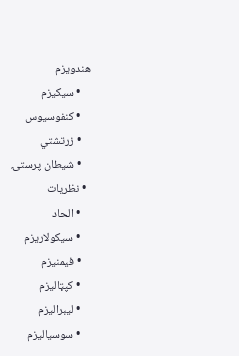هندویزم
    • سیکیزم
    • کنفوسیوس
    • زرتشتي
    • شیطان پرستۍ
  • نظریات
    • الحاد
    • سیکولاریزم
    • فیمنیزم
    • کپټالیزم
    • لیبرالیزم
    • سوسیالیزم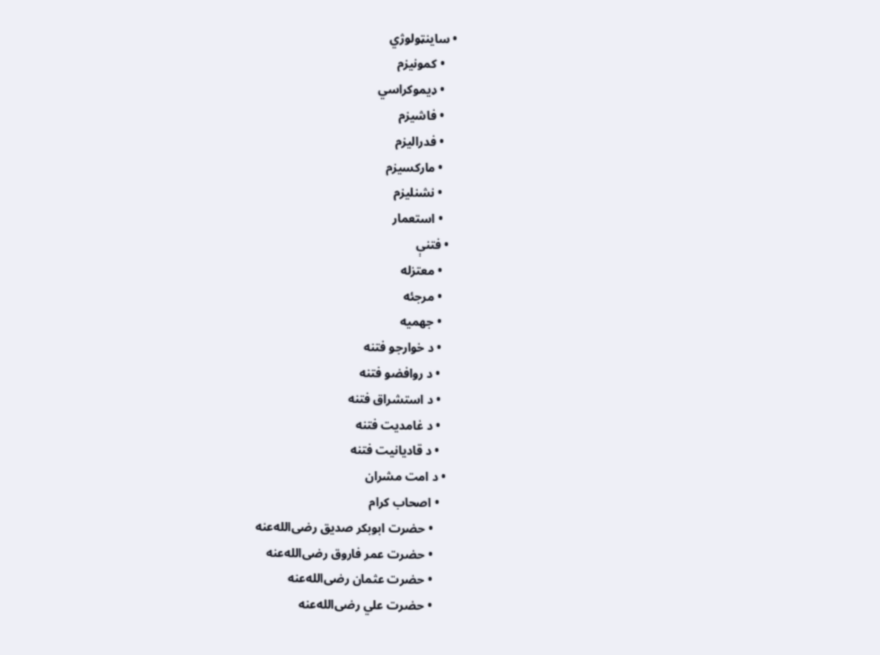• ساینټولوژي
    • کمونیزم
    • ډیموکراسي
    • فاشیزم
    • فدرالیزم
    • مارکسیزم
    • نشنلیزم
    • استعمار
  • فتنې
    • معتزله
    • مرجئه
    • جهمیه
    • د خوارجو فتنه
    • د روافضو فتنه
    • د استشراق فتنه
    • د غامدیت فتنه
    • د قادیانیت فتنه
  • د امت مشران
    • اصحاب کرام
      • حضرت ابوبکر صدیق رضی‌الله‌عنه
      • حضرت عمر فاروق رضی‌الله‌عنه
      • حضرت عثمان رضی‌الله‌عنه
      • حضرت علي رضی‌الله‌عنه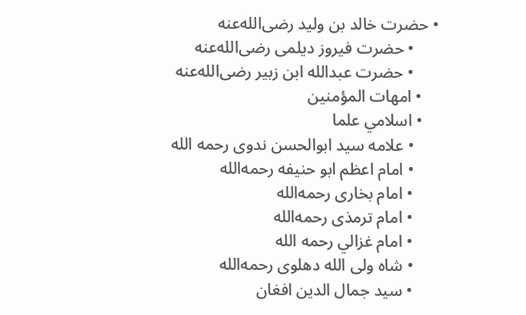• حضرت خالد بن ولید رضی‌الله‌عنه
      • حضرت فیروز دیلمی رضی‌الله‌عنه
      • حضرت عبدالله ابن زبیر رضی‌الله‌عنه
    • امهات المؤمنین
    • اسلامي علما
      • علامه سید ابوالحسن ندوی رحمه الله
      • امام اعظم ابو حنیفه رحمه‌الله
      • امام بخاری رحمه‌الله
      • امام ترمذی رحمه‌الله
      • امام غزالي رحمه الله
      • شاه ولی الله دهلوی رحمه‌الله
      • سید جمال الدین افغان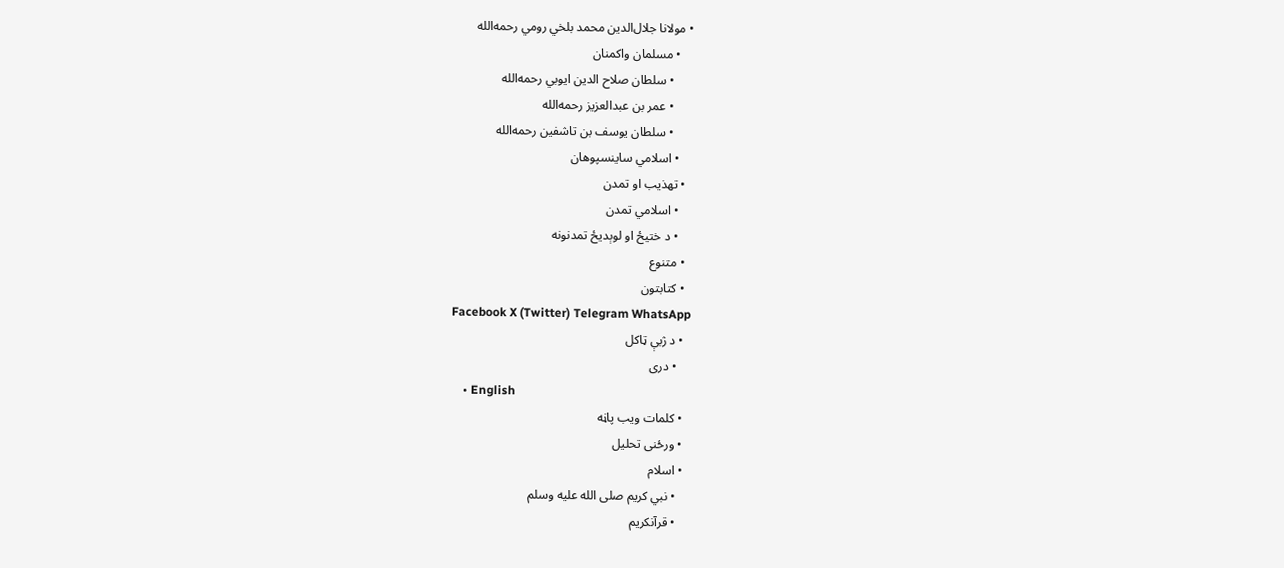• مولانا جلال‌الدین محمد بلخي رومي رحمه‌الله
    • مسلمان واکمنان
      • سلطان صلاح الدین ایوبي رحمه‌الله
      • عمر بن عبدالعزیز رحمه‌الله
      • سلطان یوسف بن تاشفین رحمه‌الله
    • اسلامي ساینسپوهان
  • تهذیب او تمدن
    • اسلامي تمدن
    • د ختیځ او لوېدیځ تمدنونه
  • متنوع
  • کتابتون
Facebook X (Twitter) Telegram WhatsApp
  • د ژبې ټاکل
    • دری
    • English
  • کلمات ويب پاڼه
  • ورځنی تحلیل
  • اسلام
    • نبي کریم صلى الله عليه وسلم
    • قرآنکریم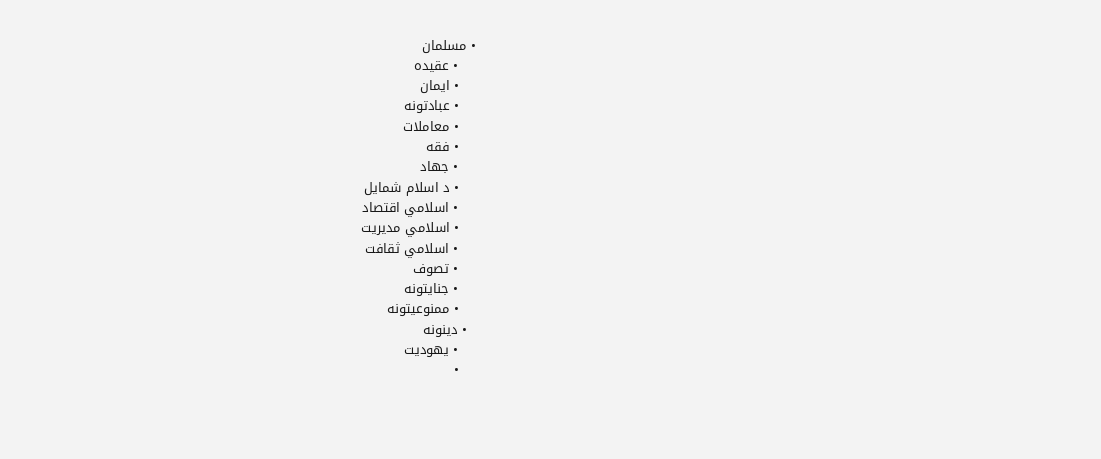• مسلمان
    • عقیده
    • ایمان
    • عبادتونه
    • معاملات
    • فقه
    • جهاد
    • د اسلام شمایل
    • اسلامي اقتصاد
    • اسلامي مدیریت
    • اسلامي ثقافت
    • تصوف
    • جنایتونه
    • ممنوعیتونه
  • دینونه
    • یهودیت
    •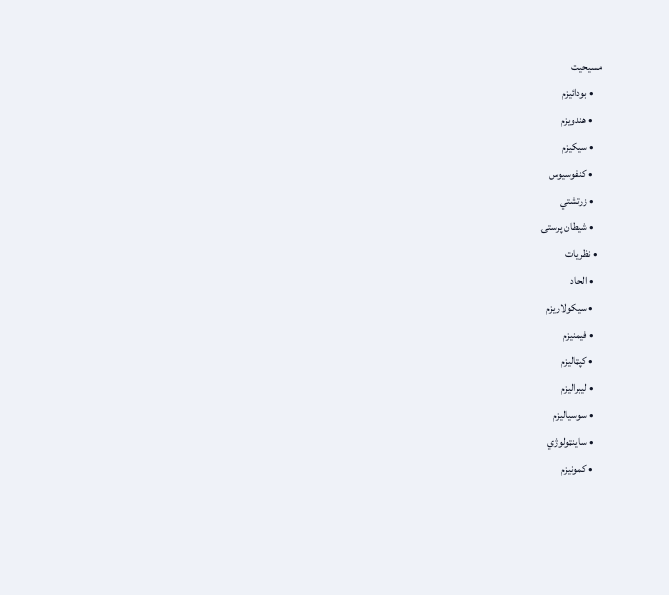مسیحیت
    • بودائیزم
    • هندویزم
    • سیکیزم
    • کنفوسیوس
    • زرتشتي
    • شیطان پرستۍ
  • نظریات
    • الحاد
    • سیکولاریزم
    • فیمنیزم
    • کپټالیزم
    • لیبرالیزم
    • سوسیالیزم
    • ساینټولوژي
    • کمونیزم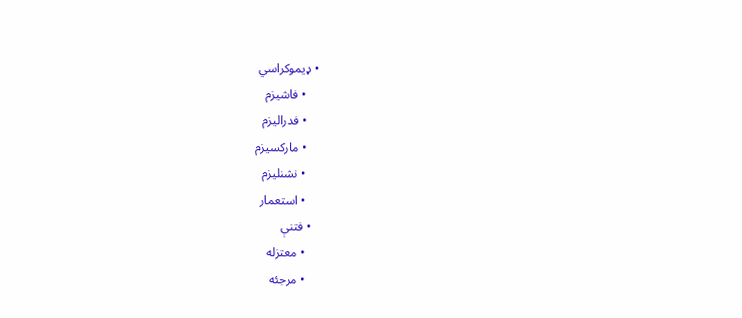• ډیموکراسي
    • فاشیزم
    • فدرالیزم
    • مارکسیزم
    • نشنلیزم
    • استعمار
  • فتنې
    • معتزله
    • مرجئه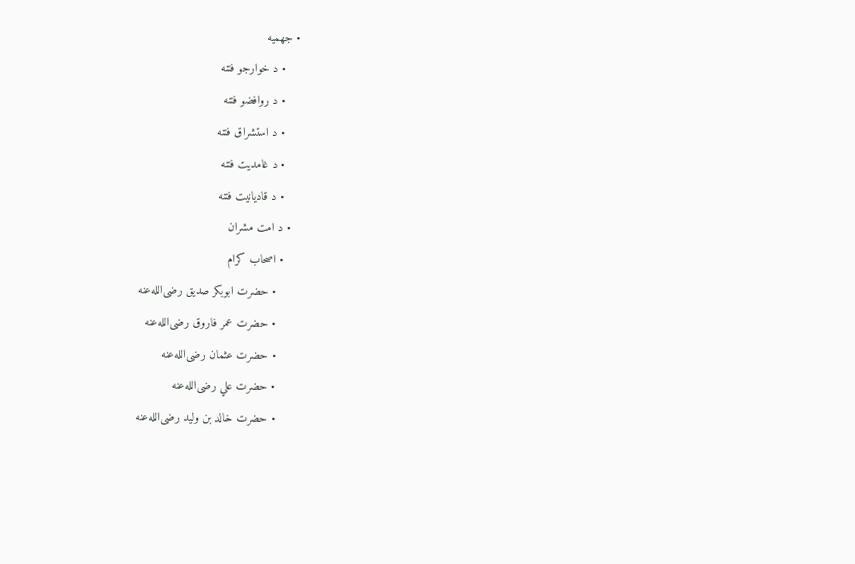• جهمیه
    • د خوارجو فتنه
    • د روافضو فتنه
    • د استشراق فتنه
    • د غامدیت فتنه
    • د قادیانیت فتنه
  • د امت مشران
    • اصحاب کرام
      • حضرت ابوبکر صدیق رضی‌الله‌عنه
      • حضرت عمر فاروق رضی‌الله‌عنه
      • حضرت عثمان رضی‌الله‌عنه
      • حضرت علي رضی‌الله‌عنه
      • حضرت خالد بن ولید رضی‌الله‌عنه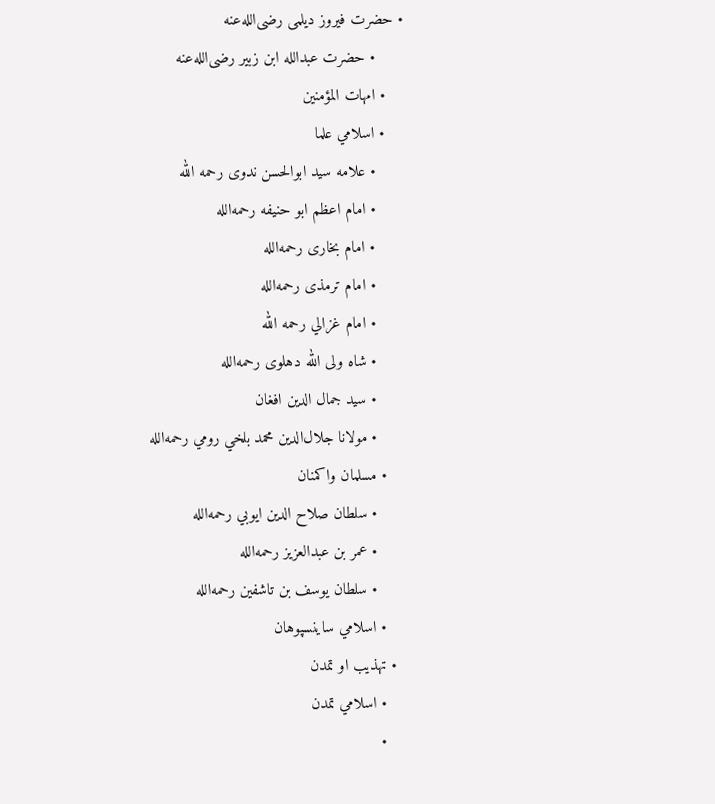• حضرت فیروز دیلمی رضی‌الله‌عنه
      • حضرت عبدالله ابن زبیر رضی‌الله‌عنه
    • امهات المؤمنین
    • اسلامي علما
      • علامه سید ابوالحسن ندوی رحمه الله
      • امام اعظم ابو حنیفه رحمه‌الله
      • امام بخاری رحمه‌الله
      • امام ترمذی رحمه‌الله
      • امام غزالي رحمه الله
      • شاه ولی الله دهلوی رحمه‌الله
      • سید جمال الدین افغان
      • مولانا جلال‌الدین محمد بلخي رومي رحمه‌الله
    • مسلمان واکمنان
      • سلطان صلاح الدین ایوبي رحمه‌الله
      • عمر بن عبدالعزیز رحمه‌الله
      • سلطان یوسف بن تاشفین رحمه‌الله
    • اسلامي ساینسپوهان
  • تهذیب او تمدن
    • اسلامي تمدن
    •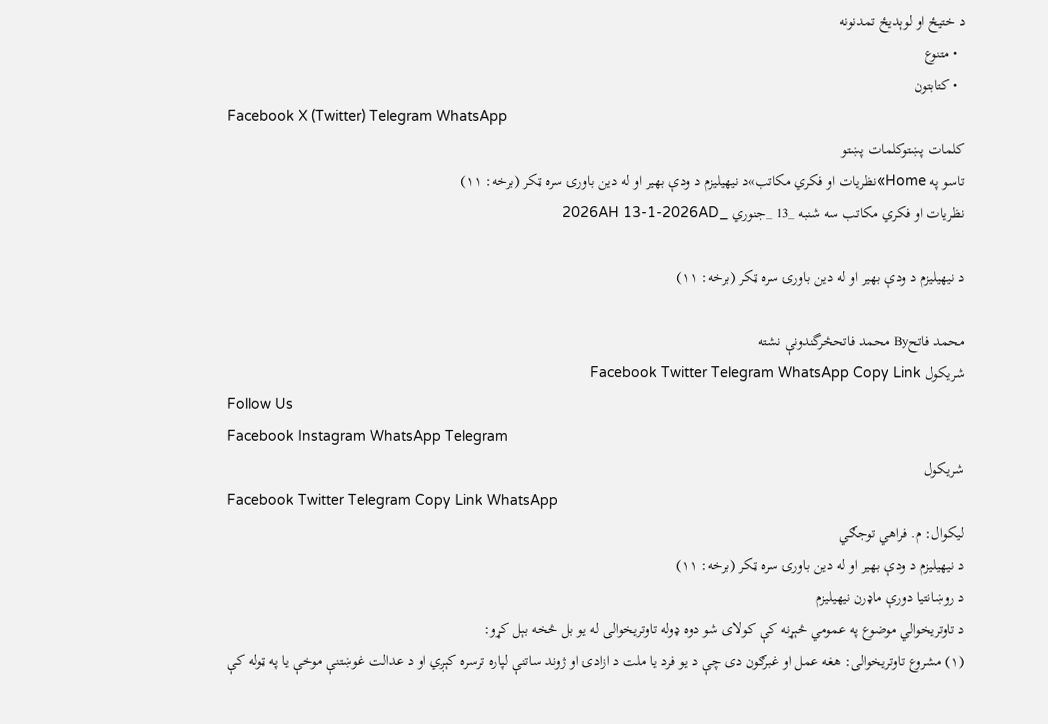د ختیځ او لوېدیځ تمدنونه
  • متنوع
  • کتابتون
Facebook X (Twitter) Telegram WhatsApp
کلمات پښتوکلمات پښتو
تاسو په Home»نظریات او فکري مکاتب»د نیهیلیزم د ودې بهیر او له دین باورۍ سره ټکر (برخه: ۱۱)
نظریات او فکري مکاتب سه شنبه _13 _جنوري _2026AH 13-1-2026AD

د نیهیلیزم د ودې بهیر او له دین باورۍ سره ټکر (برخه: ۱۱)

محمد فاتحBy محمد فاتحڅرگندونې نشته
شریکول Facebook Twitter Telegram WhatsApp Copy Link
Follow Us
Facebook Instagram WhatsApp Telegram
شریکول
Facebook Twitter Telegram Copy Link WhatsApp
لیکوال: م. فراهي توجګي
د نیهیلیزم د ودې بهیر او له دین باورۍ سره ټکر (برخه: ۱۱)
د روښانتیا دورې ماډرن نیهیلیزم
د تاوتریخوالي موضوع په عمومي څېړنه کې کولای شو دوه ډوله تاوتریخوالی له يو بل څخه بېل کړو:
(۱) مشروع تاوتریخوالی: هغه عمل او غبرګون دی چې د يو فرد يا ملت د ازادۍ او ژوند ساتنې لپاره ترسره کېږي او د عدالت غوښتنې موخې يا په ټوله کې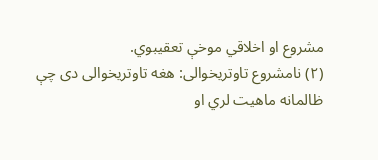مشروع او اخلاقي موخې تعقیبوي.
(۲) نامشروع تاوتریخوالی: هغه تاوتريخوالی دی چې ظالمانه ماهیت لري او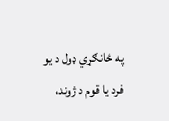په ځانګړي ډول د یو فرد یا قوم د ژوند،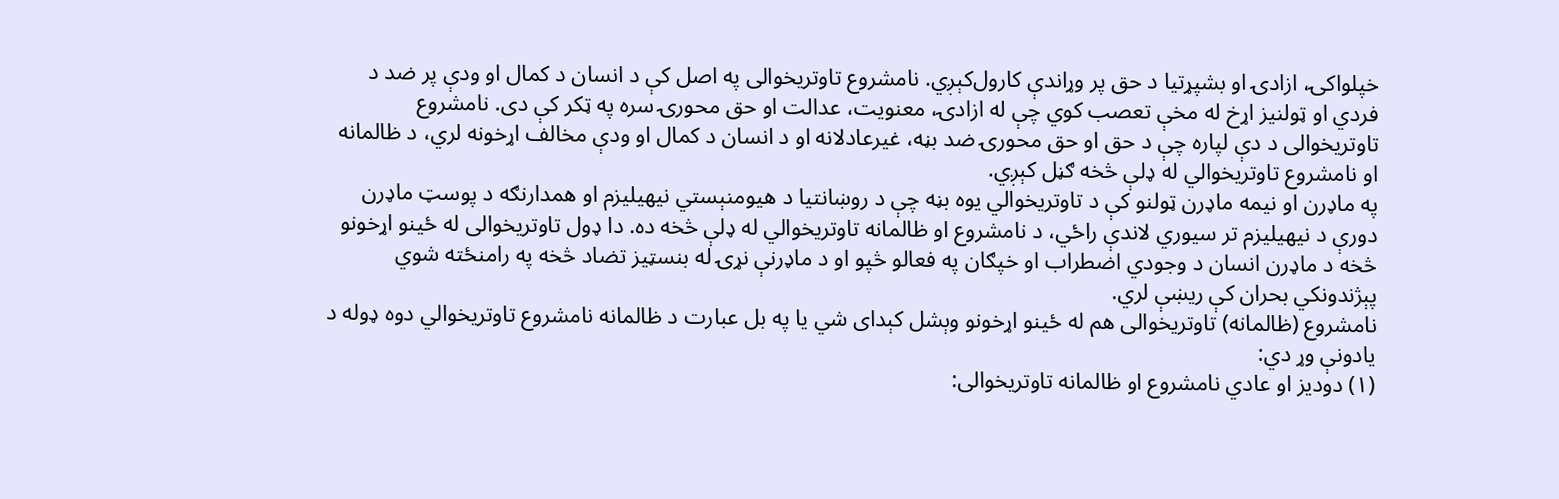خپلواکۍ، ازادۍ او بشپړتیا د حق پر وړاندې کارول‌کېږي. نامشروع تاوتریخوالی په اصل کې د انسان د کمال او ودې پر ضد د فردي او ټولنیز اړخ له مخې تعصب کوي چې له ازادۍ، معنویت، عدالت او حق ‌محورۍ سره په ټکر کې دی. نامشروع تاوتریخوالی د دې لپاره چې د حق او حق‌ محورۍ ضد بڼه، غیرعادلانه او د انسان د کمال او ودې مخالف اړخونه لري، د ظالمانه او نامشروع تاوتریخوالي له ډلې څخه ګڼل کېږي.
په ماډرن او نيمه ‌ماډرن ټولنو کې د تاوتریخوالي يوه بڼه چې د روښانتيا د هیومنېستي نيهيليزم او همدارنګه د پوسټ ماډرن دورې د نيهيليزم تر سيوري لاندې راځي، د نامشروع او ظالمانه تاوتریخوالي له ډلې څخه ده. دا ډول تاوتریخوالی له ځينو اړخونو څخه د ماډرن انسان د وجودي اضطراب او خپګان په فعالو څپو او د ماډرنې نړۍ له بنسټیز تضاد څخه په رامنځته شوي پېژندونکي بحران کې ریښې لري.
نامشروع (ظالمانه) تاوتریخوالی هم له ځينو اړخونو وېشل کېدای شي يا په بل عبارت د ظالمانه نامشروع تاوتریخوالي دوه ډوله د يادونې وړ دي:
(۱) دودیز او عادي نامشروع او ظالمانه تاوتریخوالی: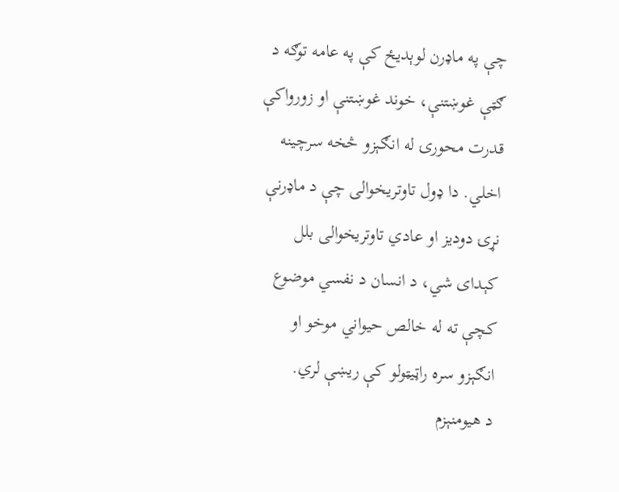چې په ماډرن لوېديځ کې په عامه توګه د ګټې‌ غوښتنې، خوند غوښتنې او زورواکې قدرت‌ محورۍ له انګېزو څخه سرچينه اخلي. دا ډول تاوتریخوالی چې د ماډرنې نړۍ دودیز او عادي تاوتریخوالی بلل کېدای شي، د انسان د نفسي موضوع کچې ته له خالص حیواني موخو او انګېزو سره راټیټولو کې ریښې لري.
د هیومنېزم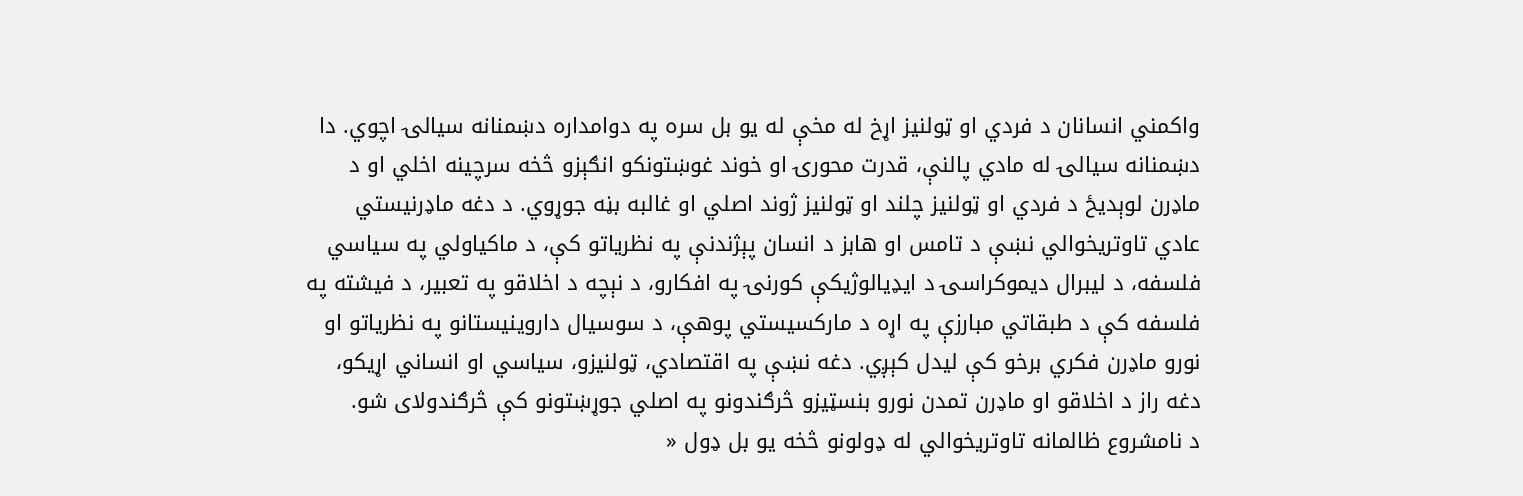واکمني انسانان د فردي او ټولنیز اړخ له مخې له یو بل سره په دوامداره دښمنانه سیالۍ اچوي. دا دښمنانه سیالۍ له مادي پالنې، قدرت‌ محورۍ او خوند ‌غوښتونکو انګېزو څخه سرچینه اخلي او د ماډرن لوېدیځ د فردي او ټولنیز چلند او ټولنیز ژوند اصلي او غالبه بڼه جوړوي. د دغه ماډرنیستي عادي تاوتریخوالي نښې د تامس او هابز د انسان ‌پېژندنې په نظریاتو کې، د ماکیاولي په سیاسي فلسفه، د لیبرال‌ دیموکراسۍ د ایډیالوژیکې کورنۍ په افکارو، د نېچه د اخلاقو په تعبیر، د فیشته په فلسفه کې د طبقاتي مبارزې په اړه د مارکسیستي پوهې، د سوسیال ‌داروینیستانو په نظریاتو او نورو ماډرن فکري برخو کې لیدل کېږي. دغه نښې په اقتصادي، ټولنیزو، سیاسي او انساني اړیکو، دغه راز د اخلاقو او ماډرن تمدن نورو بنسټیزو څرګندونو په اصلي جوړښتونو کې څرګندولای شو.
د نامشروع ظالمانه تاوتریخوالي له ډولونو څخه يو بل ډول «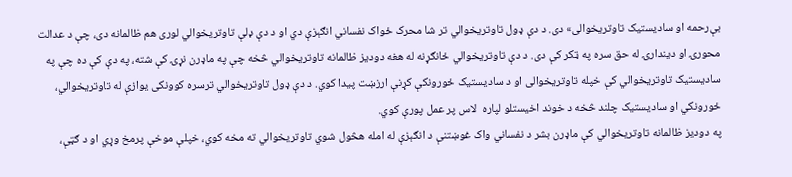بې‌رحمه او سادیستیک تاوتریخوالی» دی. د دې ډول تاوتریخوالي تر شا محرک ځواک نفساني انګېزې دي او د دې ډلې تاوتریخوالي لوری هم ظالمانه دی، چې د عدالت‌ محورۍ او دیندارۍ له حق سره په ټکر کې دی. د دې تاوتریخوالي ځانګړنه له هغه دودیز ظالمانه تاوتریخوالي څخه چې په ماډرن نړۍ کې شته، په دې کې ده چې په سادیستیک تاوتریخوالي کې خپله تاوتریخوالی او د سادیستیک ځورونکې کړنې ارزښت پیدا کوي. د دې ډول تاوتریخوالي ترسره کوونکی یوازې له تاوتریخوالي، ځورونکي او سادیستیک چلند څخه د خوند اخیستلو لپاره  لاس پر عمل پورې کوي.
په دودیز ظالمانه تاوتریخوالي کې ماډرن بشر د نفساني واک غوښتنې د انګېزې له امله هڅول شوي تاوتریخوالي ته مخه کوي، خپلې موخې پرمخ وړي او د ګټې،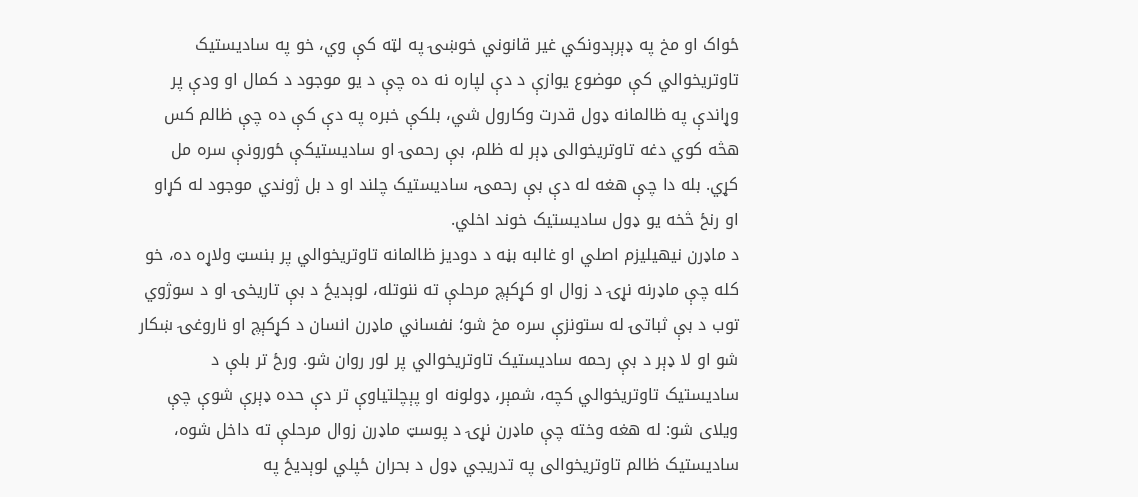ځواک او مخ په ډېرېدونکي غیر قانوني خوښۍ په لټه کې وي، خو په سادیستیک تاوتریخوالي کې موضوع یوازې د دې لپاره نه ده چې د یو موجود د کمال او ودې پر وړاندې په ظالمانه ډول قدرت وکارول شي، بلکې خبره په دې کې ده چې ظالم کس هڅه کوي دغه تاوتریخوالی ډېر له ظلم، بې ‌رحمۍ او سادیستیکې ځورونې سره مل کړي. بله دا چې هغه له دې بې ‌رحمۍ، سادیستيک چلند او د بل ژوندي موجود له کړاو او رنځ څخه یو ډول سادیستیک خوند اخلي.
د ماډرن نیهیلیزم اصلي او غالبه بڼه د دودیز ظالمانه تاوتریخوالي پر بنسټ ولاړه ده، خو کله چې ماډرنه نړۍ د زوال او کړکېچ مرحلې ته ننوتله، لوېدیځ د بې ‌تاریخۍ او د سوژوي‌ توب د بې ‌ثباتۍ له ستونزې سره مخ شو؛ نفساني ماډرن انسان د کړکېچ او ناروغۍ ښکار شو او لا ډېر د بې ‌رحمه سادیستیک تاوتریخوالي پر لور روان شو. ورځ تر بلې د سادیستیک تاوتریخوالي کچه، شمېر، ډولونه او پېچلتیاوې تر دې حده ډېرې شوې چې ویلای شو: له هغه وخته چې ماډرن نړۍ د پوسټ ماډرن زوال مرحلې ته داخل شوه، سادیستیک ظالم تاوتریخوالی په تدریجي ډول د بحران ځپلي لوېدیځ په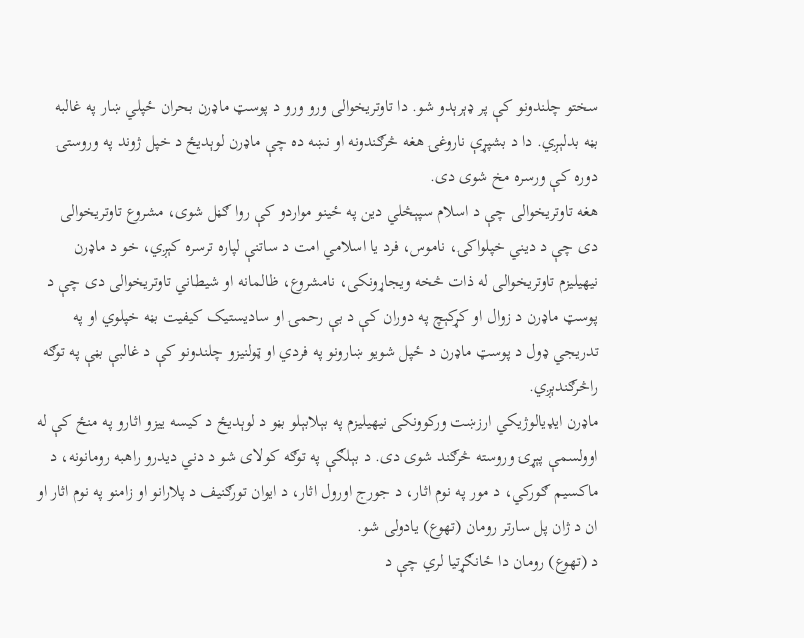سختو چلندونو کې پر ډېرېدو شو. دا تاوتریخوالی ورو ورو د پوسټ ماډرن بحران ځپلي ښار په غالبه بڼه بدلېږي. دا د بشپړې ناروغۍ هغه څرګندونه او نښه ده چې ماډرن لوېدیځ د خپل ژوند په وروستۍ دوره کې ورسره مخ شوی دی.
هغه تاوتریخوالی چې د اسلام سپېڅلي دين په ځینو مواردو کې روا ګڼل شوی، مشروع تاوتریخوالی دی چې د دیني خپلواکۍ، ناموس، فرد یا اسلامي امت د ساتنې لپاره ترسره کېږي، خو د ماډرن نیهیلیزم تاوتریخوالی له ‌ذات څخه ویجاړونکی، نامشروع، ظالمانه او شیطاني تاوتریخوالی دی چې د پوسټ ماډرن د زوال او کړکېچ په دوران کې د بې ‌رحمۍ او سادیستیک کیفیت بڼه خپلوي او په تدریجي ډول د پوسټ ماډرن د ځپل شویو ښارونو په فردي او ټولنیزو چلندونو کې د غالبې بڼې په توګه راڅرګندېږي.
ماډرن ایډیالوژیکي ارزښت‌ ورکوونکی نیهیلیزم په بېلابېلو بڼو د لوېدیځ د کیسه ‌ییزو اثارو په منځ کې له اوولسمې پېړۍ وروسته څرګند شوی دی. د بېلګې په توګه کولای شو د دني دیدرو راهبه رومانونه، د ماکسیم ګورکي، د مور په نوم اثار، د جورج اورول اثار، د ایوان تورګنیف د پلارانو او زامنو په نوم اثار او ان د ژان پل سارتر رومان (تهوع) یادولی شو.
د (تهوع) رومان دا ځانګړتیا لري چې د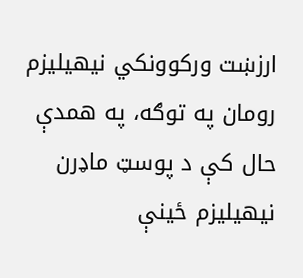ارزښت‌ ورکوونکي نیهیلیزم رومان په توګه، په همدې حال کې د پوسټ‌ ماډرن نیهیلیزم ځینې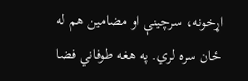اړخونه، سرچینې او مضامین هم له ځان سره لري. په هغه طوفاني فضا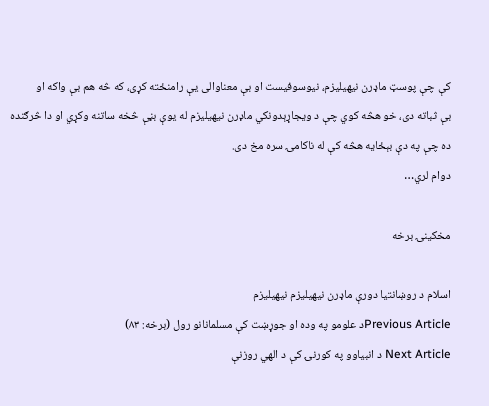کې چې پوسټ‌ ماډرن نیهیلیزم، نیوسوفیست او بې ‌معناوالی یې رامنځته کړی، که څه هم بې ‌واکه او بې ‌ثباته دی، خو هڅه کوي چې د ویجاړېدونکي ماډرن نیهیلیزم له یوې بڼې څخه ساتنه وکړي او دا څرګنده ده چې په دې بېځایه هڅه کې له ناکامۍ سره مخ دی.
دوام لري…

مخکینۍ برخه

اسلام د روښانتیا دورې ماډرن نیهیلیزم نیهیلیزم
Previous Articleد علومو په وده او جوړښت کې مسلمانانو رول (برخه: ۸۳)
Next Article د انبیاوو په کورنۍ کې د الهي روزنې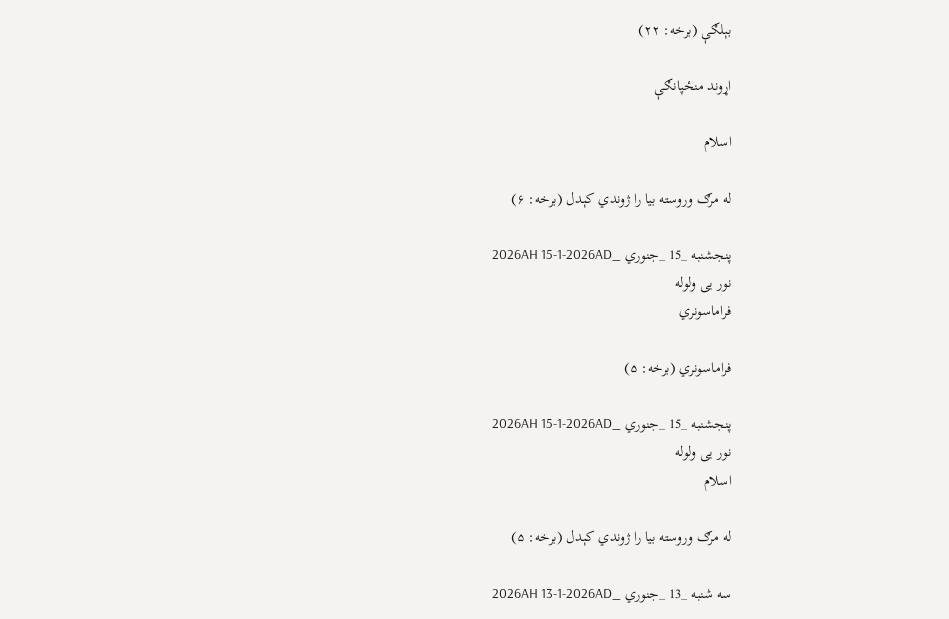بېلګې (برخه: ۲۲)

اړوند منځپانګې

اسلام

له مرګ وروسته بیا را ژوندي کېدل (برخه: ۶)

پنجشنبه _15 _جنوري _2026AH 15-1-2026AD
نور یی ولوله
فراماسونري

فراماسونري (برخه: ۵)

پنجشنبه _15 _جنوري _2026AH 15-1-2026AD
نور یی ولوله
اسلام

له مرګ وروسته بیا را ژوندي کېدل (برخه: ۵)

سه شنبه _13 _جنوري _2026AH 13-1-2026AD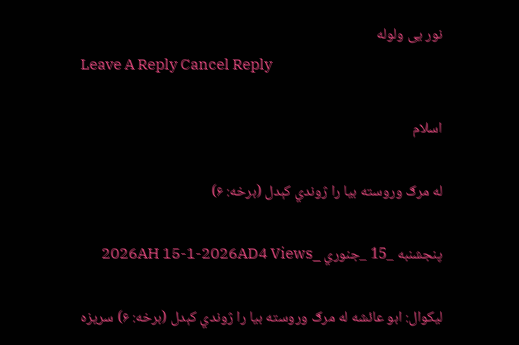نور یی ولوله
Leave A Reply Cancel Reply

اسلام

له مرګ وروسته بیا را ژوندي کېدل (برخه: ۶)

پنجشنبه _15 _جنوري _2026AH 15-1-2026AD4 Views

لیکوال: ابو عائشه له مرګ وروسته بیا را ژوندي کېدل (برخه: ۶) سریزه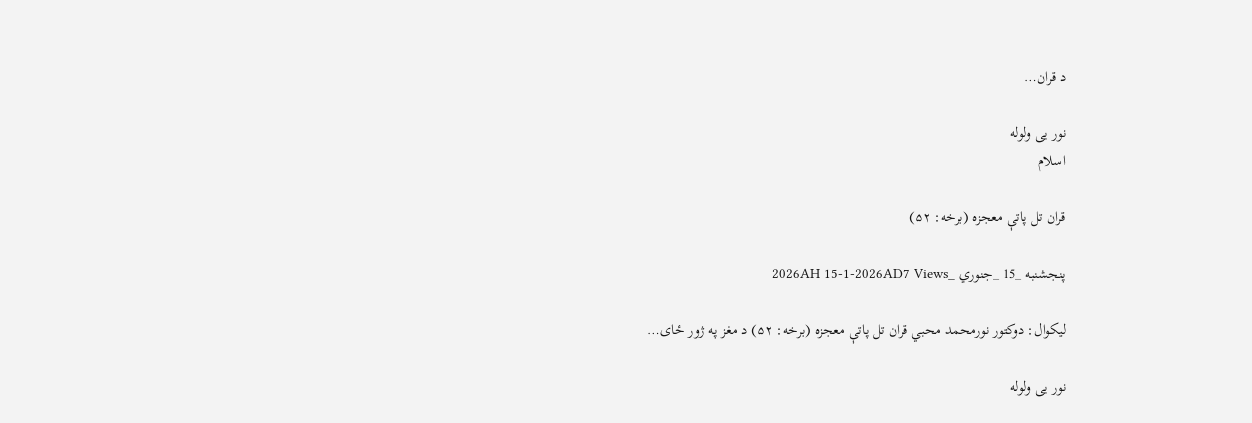د قران…

نور یی ولوله
اسلام

قران تل‌ پاتې معجزه (برخه: ۵۲)

پنجشنبه _15 _جنوري _2026AH 15-1-2026AD7 Views

لیکوال: دوکتور نورمحمد محبي قران تل‌ پاتې معجزه (برخه: ۵۲) د مغز په ژور ځای…

نور یی ولوله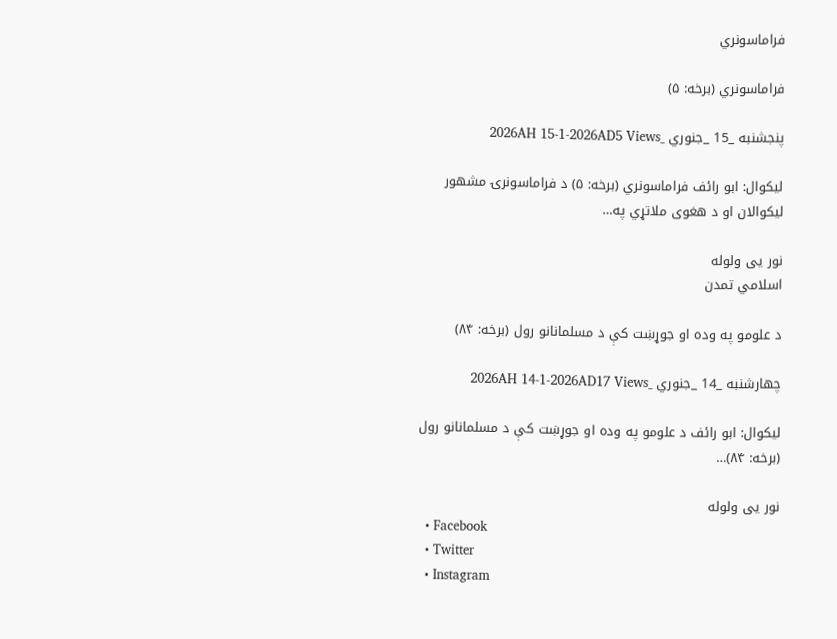فراماسونري

فراماسونري (برخه: ۵)

پنجشنبه _15 _جنوري _2026AH 15-1-2026AD5 Views

لیکوال: ابو رائف فراماسونري (برخه: ۵) د فراماسونرۍ مشهور لیکوالان او د هغوی ملاتړي په…

نور یی ولوله
اسلامي تمدن

د علومو په وده او جوړښت کې د مسلمانانو رول (برخه: ۸۴)

چهارشنبه _14 _جنوري _2026AH 14-1-2026AD17 Views

لیکوال: ابو‌ رائف د علومو په وده او جوړښت کې د مسلمانانو رول (برخه: ۸۴)…

نور یی ولوله
  • Facebook
  • Twitter
  • Instagram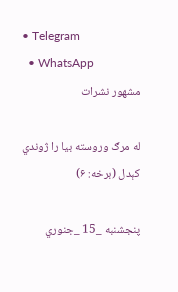• Telegram
  • WhatsApp
مشهور نشرات

له مرګ وروسته بیا را ژوندي کېدل (برخه: ۶)

پنجشنبه _15 _جنوري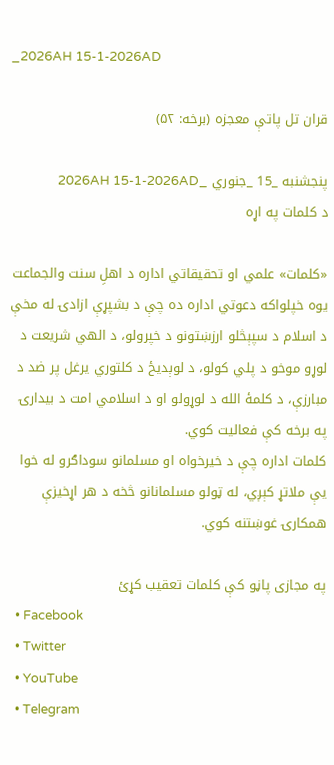_2026AH 15-1-2026AD

قران تل‌ پاتې معجزه (برخه: ۵۲)

پنجشنبه _15 _جنوري _2026AH 15-1-2026AD
د کلمات په اړه

«کلمات» علمي او تحقیقاتي اداره د اهلِ سنت والجماعت یوه خپلواکه دعوتي اداره ده چې د بشپړې ازادۍ له مخې د اسلام د سپېڅلو ارزښتونو د خپرولو، د الهي شریعت د لوړو موخو د پلي کولو، د لوېدیځ د کلتوري یرغل پر ضد د مبارزې، د کلمۀ الله د لوړولو او د اسلامي امت د بیدارۍ په برخه کې فعالیت کوي.
کلمات اداره چې د خیرخواه او مسلمانو سوداګرو له خوا یې ملاتړ کېږي، له ټولو مسلمانانو څخه د هر اړخیزې همکارۍ غوښتنه کوي.

په مجازی پاڼو کې کلمات تعقیب کړئ
  • Facebook
  • Twitter
  • YouTube
  • Telegram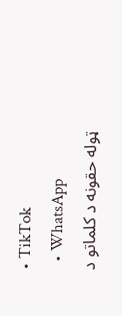• TikTok
  • WhatsApp
ټوله حقونه د کلماتو د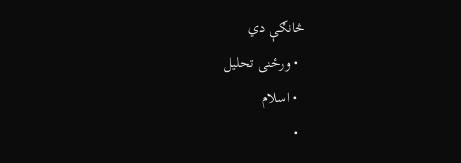څانګې دي
  • ورځنی تحلیل
  • اسلام
  •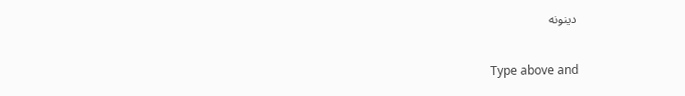دینونه

Type above and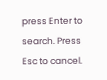press Enter to search. Press Esc to cancel.